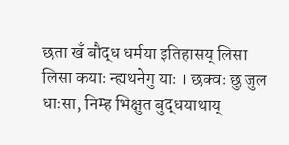छता खँ बौद्ध धर्मया इतिहासय् लिसा लिसा कयाः न्ह्यथनेगु याः । छक्वः छु जुल धाःसा, निम्ह भिक्षुत बुद्धयाथाय्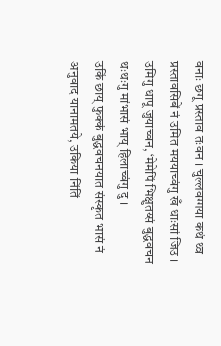वनाः छगू प्रस्ताव तःवन । चुल्लवग्गया कथं थ्व प्रस्तावसिबें नं उमित मययाच्वंगु खँ धाःसां जिउ । उमिगु धापू जुयाच्वन, ‘मेमेपिं भिक्षुतय्सं बुद्धवचन थःथःगु मांभासं भाय् हिलाच्वंगु दु ।
उकिं छाय् फुक्कं बुद्धवचनयात संस्कृत भासं नं अनुवाद यानामतये, उकिया निंतिं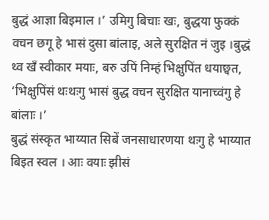बुद्धं आज्ञा बिइमाल ।’ उमिगु बिचाः खः, बुद्धया फुक्कं वचन छगू हे भासं दुसा बांलाइ, अले सुरक्षित नं जुइ ।बुद्धं थ्व खँ स्वीकार मयाः, बरु उपिं निम्हं भिक्षुपिंत धयाछ्वत, ‘भिक्षुपिंसं थःथःगु भासं बुद्ध वचन सुरक्षित यानाच्वंगु हे बांलाः ।’
बुद्धं संस्कृत भाय्यात सिबें जनसाधारणया थःगु हे भाय्यात बिइत स्वल । आः वयाः झीसं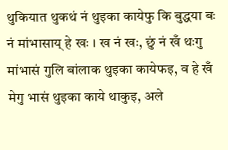थुकियात थुकथं नं थुइका कायेफु कि बुद्धया बः नं मांभासाय् हे खः । ख नं खः, छुं नं खँ थःगु मांभासं गुलि बांलाक थुइका कायेफइ, व हे खँ मेगु भासं थुइका काये थाकुइ, अले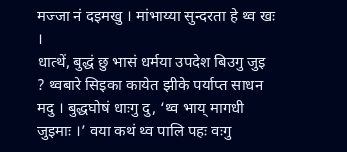मज्जा नं दइमखु । मांभाय्या सुन्दरता हे थ्व खः ।
धात्थें, बुद्धं छु भासं धर्मया उपदेश बिउगु जुइ ? थ्वबारे सिइका कायेत झीके पर्याप्त साधन मदु । बुद्धघोषं धाःगु दु, ‘थ्व भाय् मागधी जुइमाः ।’ वया कथं थ्व पालि पहः वःगु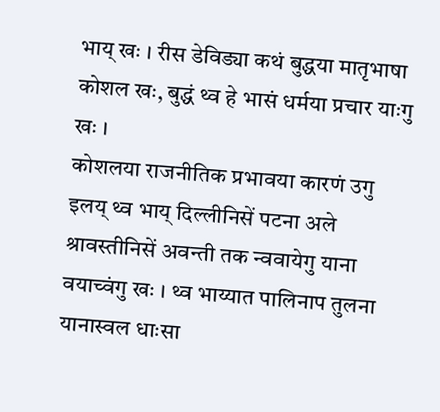भाय् खः । रीस डेविड्या कथं बुद्धया मातृभाषा कोशल खः, बुद्धं थ्व हे भासं धर्मया प्रचार याःगु खः ।
कोशलया राजनीतिक प्रभावया कारणं उगु इलय् थ्व भाय् दिल्लीनिसें पटना अले श्रावस्तीनिसें अवन्ती तक न्ववायेगु याना वयाच्वंगु खः । थ्व भाय्यात पालिनाप तुलना यानास्वल धाःसा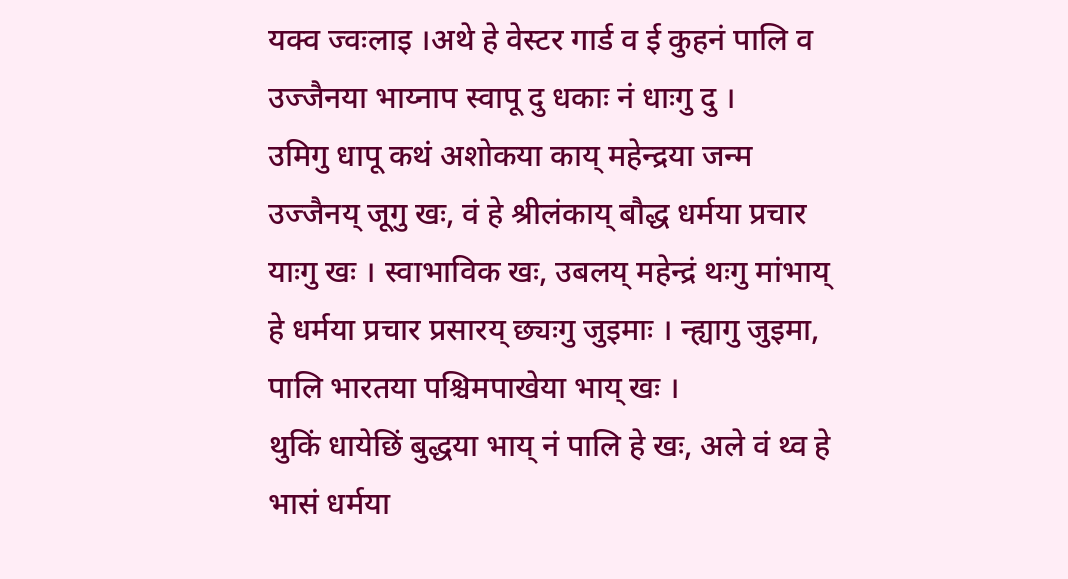यक्व ज्वःलाइ ।अथे हे वेस्टर गार्ड व ई कुहनं पालि व उज्जैनया भाय्नाप स्वापू दु धकाः नं धाःगु दु ।
उमिगु धापू कथं अशोकया काय् महेन्द्रया जन्म उज्जैनय् जूगु खः, वं हे श्रीलंकाय् बौद्ध धर्मया प्रचार याःगु खः । स्वाभाविक खः, उबलय् महेन्द्रं थःगु मांभाय् हे धर्मया प्रचार प्रसारय् छ्यःगु जुइमाः । न्ह्यागु जुइमा, पालि भारतया पश्चिमपाखेया भाय् खः ।
थुकिं धायेछिं बुद्धया भाय् नं पालि हे खः, अले वं थ्व हे भासं धर्मया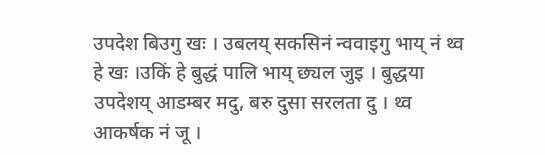उपदेश बिउगु खः । उबलय् सकसिनं न्ववाइगु भाय् नं थ्व हे खः ।उकिं हे बुद्धं पालि भाय् छ्यल जुइ । बुद्धया उपदेशय् आडम्बर मदु, बरु दुसा सरलता दु । थ्व आकर्षक नं जू ।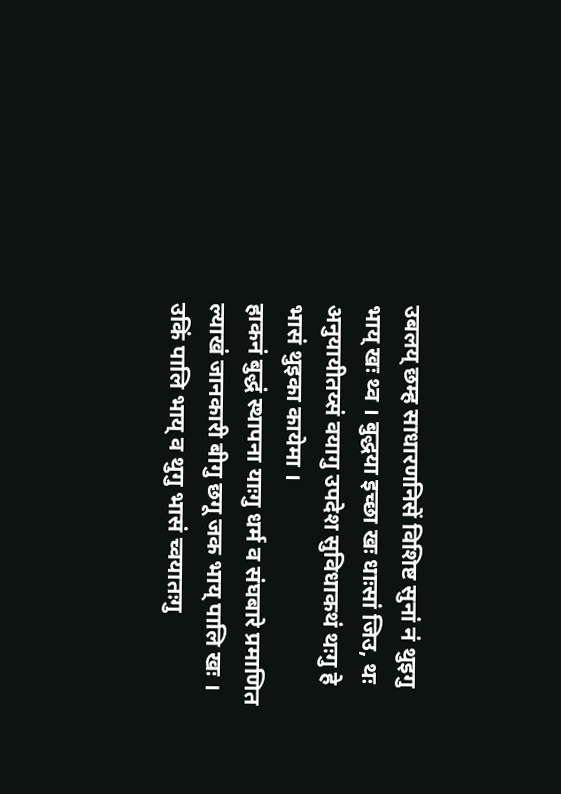उबलय् छम्ह साधारणनिसें विशिष्ट सुनां नं थुइगु भाय् खः थ्व । बुद्धया इच्छा खः धाःसां जिउ, थः अनुयायीतय्सं वयागु उपदेश सुविधाकथं थःगु हे भासं थुइका कायेमा ।
हाकनं बुद्धं स्थापना याःगु धर्म व संघबारे प्रमाणित ल्याखं जानकारी बीगु छगू जक भाय् पालि खः । उकिं पालि भाय् व थुगु भासं च्वयातःगु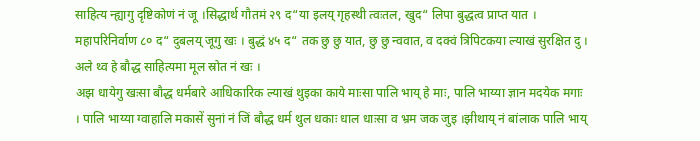साहित्य न्ह्यागु दृष्टिकोणं नं जू ।सिद्धार्थ गौतमं २९ द“या इलय् गृहस्थी त्वःतल, खुद“ लिपा बुद्धत्व प्राप्त यात । महापरिनिर्वाण ८० द“ दुबलय् जूगु खः । बुद्धं ४५ द“ तक छु छु यात, छु छु न्ववात, व दक्वं त्रिपिटकया ल्याखं सुरक्षित दु । अले थ्व हे बौद्ध साहित्यमा मूल स्रोत नं खः ।
अझ धायेगु खःसा बौद्ध धर्मबारे आधिकारिक ल्याखं थुइका काये माःसा पालि भाय् हे माः, पालि भाय्या ज्ञान मदयेक मगाः । पालि भाय्या ग्वाहालि मकासें सुनां नं जिं बौद्ध धर्म थुल धकाः धाल धाःसा व भ्रम जक जुइ ।झीथाय् नं बांलाक पालि भाय्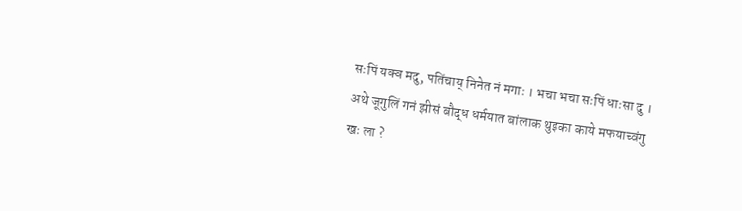सःपिं यक्व मदु, पतिंचाय् निनेत नं मगाः । भचा भचा सःपिं धाःसा दु ।
अथे जूगुलिं गनं झीसं बौद्ध धर्मयात बांलाक थुइका काये मफयाच्वंगु खः ला ?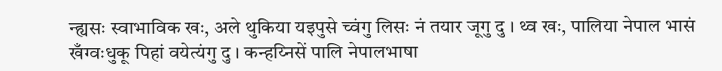न्ह्यसः स्वाभाविक खः, अले थुकिया यइपुसे च्वंगु लिसः नं तयार जूगु दु । थ्व खः, पालिया नेपाल भासं खँग्वःधुकू पिहां वयेत्यंगु दु । कन्हय्निसें पालि नेपालभाषा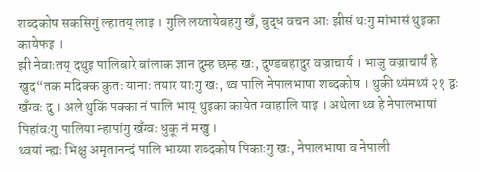शब्दकोष सकसिगुं ल्हातय् लाइ । गुलि लय्तायेबहगु खँ, बुद्ध वचन आः झीसं थःगु मांभासं थुइका कायेफइ ।
झी नेवाःतय् दथुइ पालिबारे बांलाक ज्ञान दुम्ह छम्ह खः, दुण्डबहादुर वज्राचार्य । भाजु वज्राचार्यं हे खुद“तक मदिक्क कुतः यानाः तयार याःगु खः, थ्व पालि नेपालभाषा शब्दकोष । थुकी थ्यंमथ्यं २१ द्वः खँग्वः दु । अले थुकिं पक्का नं पालि भाय् थुइका कायेत ग्वाहालि याइ । अथेला थ्व हे नेपालभाषां पिहांवःगु पालिया न्हापांगु खँग्वः धुकू नं मखु ।
थ्वयां न्ह्यः भिक्षु अमृतानन्दं पालि भाय्या शब्दकोष पिकाःगु खः, नेपालभाषा व नेपाली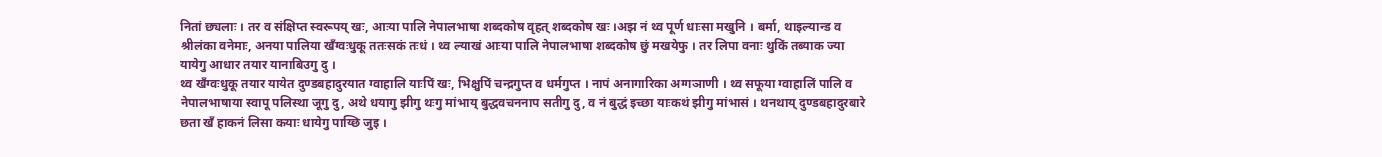नितां छ्यलाः । तर व संक्षिप्त स्वरूपय् खः, आःया पालि नेपालभाषा शब्दकोष वृहत् शब्दकोष खः ।अझ नं थ्व पूर्ण धाःसा मखुनि । बर्मा, थाइल्यान्ड व श्रीलंका वनेमाः, अनया पालिया खँग्वःधुकू ततःसकं तःधं । थ्व ल्याखं आःया पालि नेपालभाषा शब्दकोष छुं मखयेफु । तर लिपा वनाः थुकिं तब्याक ज्या यायेगु आधार तयार यानाबिउगु दु ।
थ्व खँग्वःधुकू तयार यायेत दुण्डबहादुरयात ग्वाहालि याःपिं खः, भिक्षुपिं चन्द्रगुप्त व धर्मगुप्त । नापं अनागारिका अग्गञाणी । थ्व सफूया ग्वाहालिं पालि व नेपालभाषाया स्वापू पलिस्था जूगु दु, अथे धयागु झीगु थःगु मांभाय् बुद्धवचननाप सतीगु दु, व नं बुद्धं इच्छा याःकथं झीगु मांभासं । थनथाय् दुण्डबहादुरबारे छता खँ हाकनं लिसा कयाः धायेगु पाय्छि जुइ ।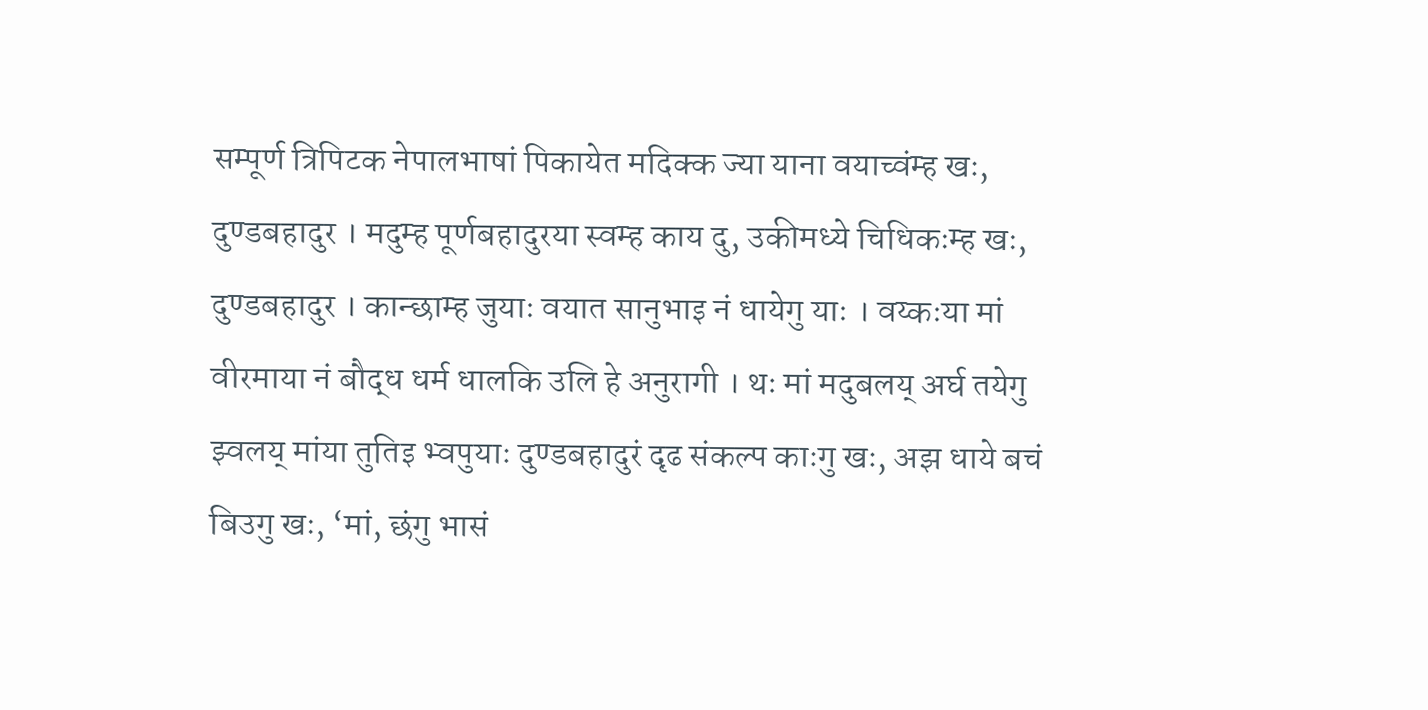सम्पूर्ण त्रिपिटक नेपालभाषां पिकायेत मदिक्क ज्या याना वयाच्वंम्ह खः, दुण्डबहादुर । मदुम्ह पूर्णबहादुरया स्वम्ह काय दु, उकीमध्ये चिधिकःम्ह खः, दुण्डबहादुर । कान्छाम्ह जुयाः वयात सानुभाइ नं धायेगु याः । वय्कःया मां वीरमाया नं बौद्ध धर्म धालकि उलि हे अनुरागी । थः मां मदुबलय् अर्घ तयेगु झ्वलय् मांया तुतिइ भ्वपुयाः दुण्डबहादुरं दृढ संकल्प काःगु खः, अझ धाये बचं बिउगु खः, ‘मां, छंगु भासं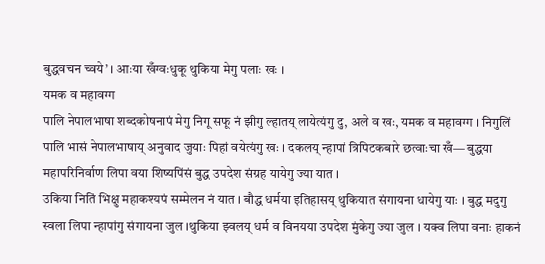बुद्धवचन च्वये’ । आःया खँग्वःधुकू थुकिया मेगु पलाः खः ।
यमक व महावग्ग
पालि नेपालभाषा शब्दकोषनापं मेगु निगू सफू नं झीगु ल्हातय् लायेत्यंगु दु, अले व खः, यमक व महावग्ग । निगुलिं पालि भासं नेपालभाषाय् अनुवाद जुयाः पिहां वयेत्यंगु खः । दकलय् न्हापां त्रिपिटकबारे छत्वाःचा खँ— बुद्धया महापरिनिर्वाण लिपा वया शिष्यपिंसं बुद्ध उपदेश संग्रह यायेगु ज्या यात ।
उकिया नितिं भिक्षु महाकश्यपं सम्मेलन नं यात । बौद्ध धर्मया इतिहासय् थुकियात संगायना धायेगु याः । बुद्ध मदुगु स्वला लिपा न्हापांगु संगायना जुल ।थुकिया झ्वलय् धर्म व विनयया उपदेश मुंकेगु ज्या जुल । यक्व लिपा वनाः हाकनं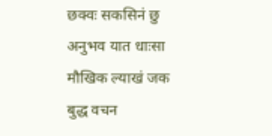छक्वः सकसिनं छु अनुभव यात धाःसा मौखिक ल्याखं जक बुद्ध वचन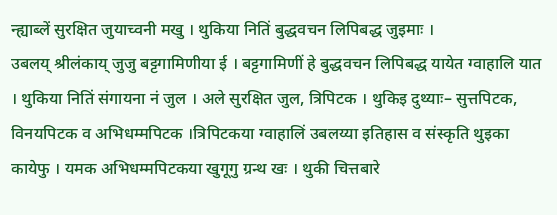न्ह्याब्लें सुरक्षित जुयाच्वनी मखु । थुकिया नितिं बुद्धवचन लिपिबद्ध जुइमाः ।
उबलय् श्रीलंकाय् जुजु बट्टगामिणीया ई । बट्टगामिणीं हे बुद्धवचन लिपिबद्ध यायेत ग्वाहालि यात । थुकिया नितिं संगायना नं जुल । अले सुरक्षित जुल, त्रिपिटक । थुकिइ दुथ्याः– सुत्तपिटक, विनयपिटक व अभिधम्मपिटक ।त्रिपिटकया ग्वाहालिं उबलय्या इतिहास व संस्कृति थुइका कायेफु । यमक अभिधम्मपिटकया खुगूगु ग्रन्थ खः । थुकी चित्तबारे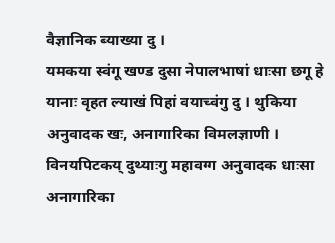वैज्ञानिक ब्याख्या दु ।
यमकया स्वंगू खण्ड दुसा नेपालभाषां धाःसा छगू हे यानाः वृहत ल्याखं पिहां वयाच्वंगु दु । थुकिया अनुवादक खः, अनागारिका विमलज्ञाणी । विनयपिटकय् दुथ्याःगु महावग्ग अनुवादक धाःसा अनागारिका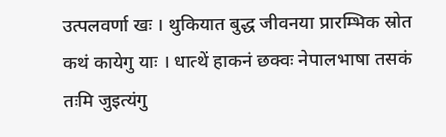उत्पलवर्णा खः । थुकियात बुद्ध जीवनया प्रारम्भिक स्रोत कथं कायेगु याः । धात्थें हाकनं छक्वः नेपालभाषा तसकं तःमि जुइत्यंगु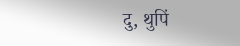दु, थुपिं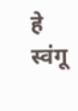हे स्वंगू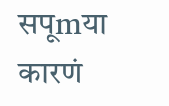सपूmया कारणं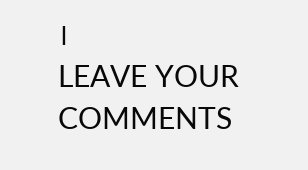।
LEAVE YOUR COMMENTS